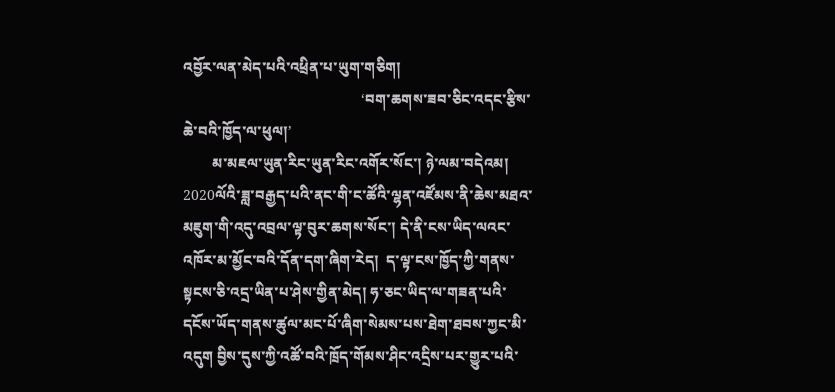འབྱོར་ལན་མེད་པའི་འཕྲིན་པ་ཡུག་གཅིག།
                                                 ‘བག་ཆགས་ཟབ་ཅིང་འདང་རྩིས་ཆེ་བའི་ཁྱོད་ལ་ཕུལ།’
        མ་མཇལ་ཡུན་རིང་ཡུན་རིང་འགོར་སོང་། ཉེ་ལམ་བདེའམ། 2020ལོའི་ཟླ་བརྒྱད་པའི་ནང་གི་ང་ཚོའི་ལྷན་འཛོམས་ནི་ཆེས་མཐའ་མཇུག་གི་འདུ་འབྲལ་ལྟ་བུར་ཆགས་སོང་། དེ་ནི་ངས་ཡིད་ལའང་འཁོར་མ་མྱོང་བའི་དོན་དག་ཞིག་རེད།  ད་ལྟ་ངས་ཁྱོད་ཀྱི་གནས་སྟངས་ཅི་འདྲ་ཡིན་པ་ཤེས་གྱིན་མེད། ཧ་ཅང་ཡིད་ལ་གཟན་པའི་དངོས་ཡོད་གནས་ཚུལ་མང་པོ་ཞིག་སེམས་པས་ཐེག་ཐབས་ཀྱང་མི་འདུག བྱིས་དུས་ཀྱི་འཚོ་བའི་ཁྲོད་གོམས་ཤིང་འདྲིས་པར་གྱུར་པའི་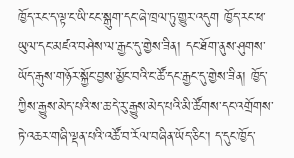ཁྱོད་རང་ད་ལྟ་ང་ཡི་ངང་སྒུག་དང་ཞེ་ཁྲལ་ཏུ་གྱུར་འདུག ཁྱོད་རང་ཕ་ཡུལ་དང་མཛའ་བཤེས་ལ་རྒྱང་དུ་གྱེས་ཟིན། དང་ཐོག་ནུས་ཤུགས་ཡོད་རྒུས་གཉོར་སྐྱོང་བྱས་མྱོང་བའི་ང་ཚོ་དང་རྒྱང་དུ་གྱེས་ཟིན། ཁྱོད་ཀྱིས་རྒྱུས་མེད་པའི་ས་ཆ་དེ་རུ་རྒྱུས་མེད་པའི་མི་ཚོགས་དང་འགྲོགས་ཏེ་འཆར་གཞི་ལྡན་པའི་འཚོ་བ་རོལ་བཞིན་ཡོད་ཅིང་། ད་དུང་ཁྱོད་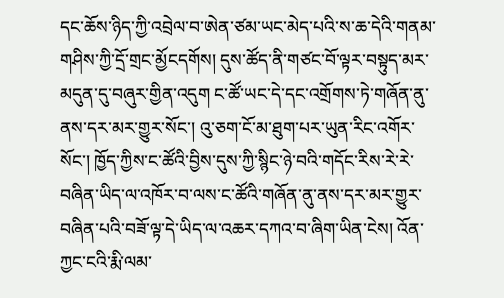དང་ཆོས་ཉིད་ཀྱི་འབྲེལ་བ་ཨེན་ཙམ་ཡང་མེད་པའི་ས་ཆ་དེའི་གནམ་གཤིས་ཀྱི་དྲོ་གྲང་མྱོངདགོས། དུས་ཚོད་ནི་གཙང་བོ་ལྟར་བསྟུད་མར་མདུན་དུ་བཞུར་གྱིན་འདུག ང་ཚོ་ཡང་དེ་དང་འགྲོགས་ཏེ་གཞོན་ནུ་ནས་དར་མར་གྱུར་སོང་། འུ་ཅག་ངོ་མ་ཐུག་པར་ཡུན་རིང་འགོར་སོང་། ཁྱོད་ཀྱིས་ང་ཚོའི་བྱིས་དུས་ཀྱི་སྙིང་ཉེ་བའི་གདོང་རིས་རེ་རེ་བཞིན་ཡིད་ལ་འཁོར་བ་ལས་ང་ཚོའི་གཞོན་ནུ་ནས་དར་མར་གྱུར་བཞིན་པའི་བཟོ་ལྟ་དེ་ཡིད་ལ་འཆར་དཀའ་བ་ཞིག་ཡིན་ངེས། འོན་ཀྱང་ངའི་རྨི་ལམ་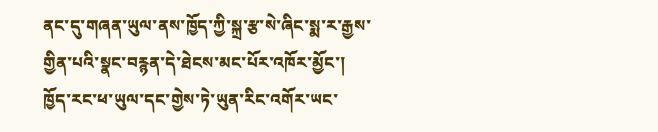ནང་དུ་གཞན་ཡུལ་ནས་ཁྱོད་ཀྱི་སྐྲ་རྩ་སེ་ཞིང་སྨ་ར་རྒྱས་གྱིན་པའི་སྣང་བརྙན་དེ་ཐེངས་མང་པོར་འཁོར་མྱོང་། ཁྱོད་རང་ཕ་ཡུལ་དང་གྱེས་ཏེ་ཡུན་རིང་འགོར་ཡང་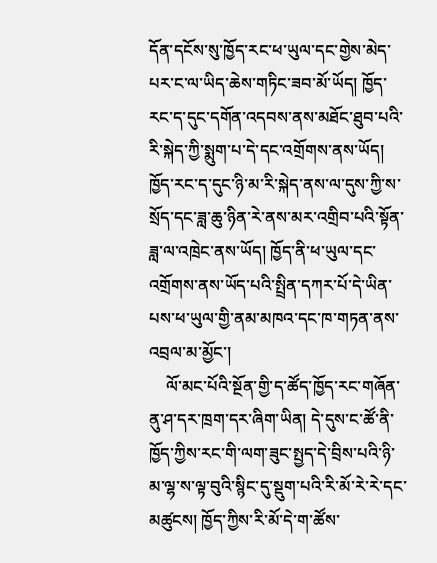དོན་དངོས་སུ་ཁྱོད་རང་ཕ་ཡུལ་དང་གྱེས་མེད་པར་ང་ལ་ཡིད་ཆེས་གཏིང་ཟབ་མོ་ཡོད། ཁྱོད་རང་ད་དུང་དགོན་འདབས་ནས་མཐོང་ཐུབ་པའི་རི་སྐེད་ཀྱི་སྨུག་པ་དེ་དང་འགྲོགས་ནས་ཡོད། ཁྱོད་རང་ད་དུང་ཉི་མ་རི་སྐེད་ནས་ལ་དུས་ཀྱི་ས་སྲོད་དང་ཟླ་ཆུ་ཉིན་རེ་ནས་མར་འགྲིབ་པའི་སྟོན་ཟླ་ལ་འཁྲེང་ནས་ཡོད། ཁྱོད་ནི་ཕ་ཡུལ་དང་འགྲོགས་ནས་ཡོད་པའི་སྤྲིན་དཀར་པོ་དེ་ཡིན་པས་ཕ་ཡུལ་གྱི་ནམ་མཁའ་དང་ཁ་གཏན་ནས་འབྲལ་མ་མྱོང་།
    ལོ་མང་པོའི་སྔོན་གྱི་ད་ཚོད་ཁྱོད་རང་གཞོན་ནུ་ཤ་དར་ཁྲག་དར་ཞིག་ཡིན། དེ་དུས་ང་ཚོ་ནི་ཁྱོད་ཀྱིས་རང་གི་ལག་ཟུང་སྤྱད་དེ་བྲིས་པའི་ཉི་མ་ལྷ་ས་ལྟ་བུའི་སྙིང་དུ་སྡུག་པའི་རི་མོ་རེ་རེ་དང་མཚུངས། ཁྱོད་ཀྱིས་རི་མོ་དེ་ག་ཚོས་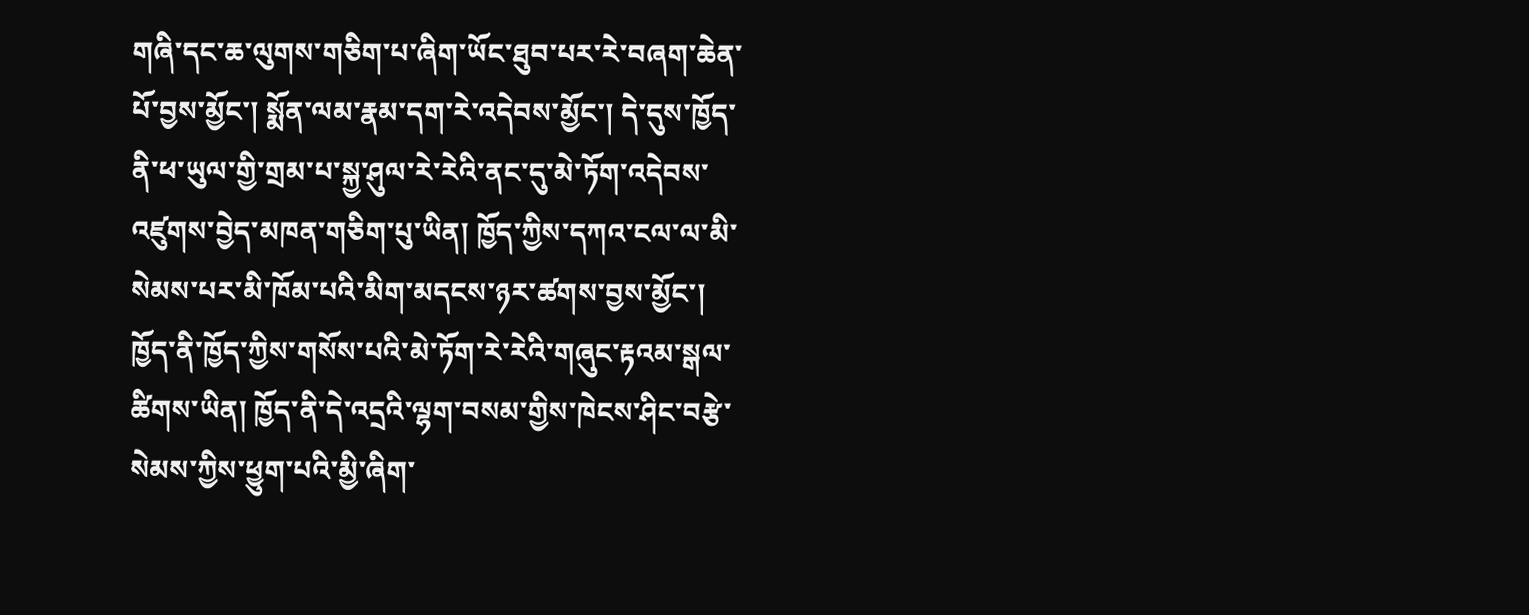གཞི་དང་ཆ་ལུགས་གཅིག་པ་ཞིག་ཡོང་ཐུབ་པར་རེ་བཞག་ཆེན་པོ་བྱས་མྱོང་། སྨོན་ལམ་རྣམ་དག་རེ་འདེབས་མྱོང་། དེ་དུས་ཁྱོད་ནི་ཕ་ཡུལ་གྱི་གྲམ་པ་སྐྱ་ཤུལ་རེ་རེའི་ནང་དུ་མེ་ཏོག་འདེབས་འཛུགས་བྱེད་མཁན་གཅིག་པུ་ཡིན། ཁྱོད་ཀྱིས་དཀའ་ངལ་ལ་མི་སེམས་པར་མི་ཁོམ་པའི་མིག་མདངས་ཉར་ཚགས་བྱས་མྱོང་། ཁྱོད་ནི་ཁྱོད་ཀྱིས་གསོས་པའི་མེ་ཏོག་རེ་རེའི་གཞུང་རྟའམ་སྒལ་ཚིགས་ཡིན། ཁྱོད་ནི་དེ་འདྲའི་ལྷག་བསམ་གྱིས་ཁེངས་ཤིང་བརྩེ་སེམས་ཀྱིས་ཕྱུག་པའི་མྱི་ཞིག་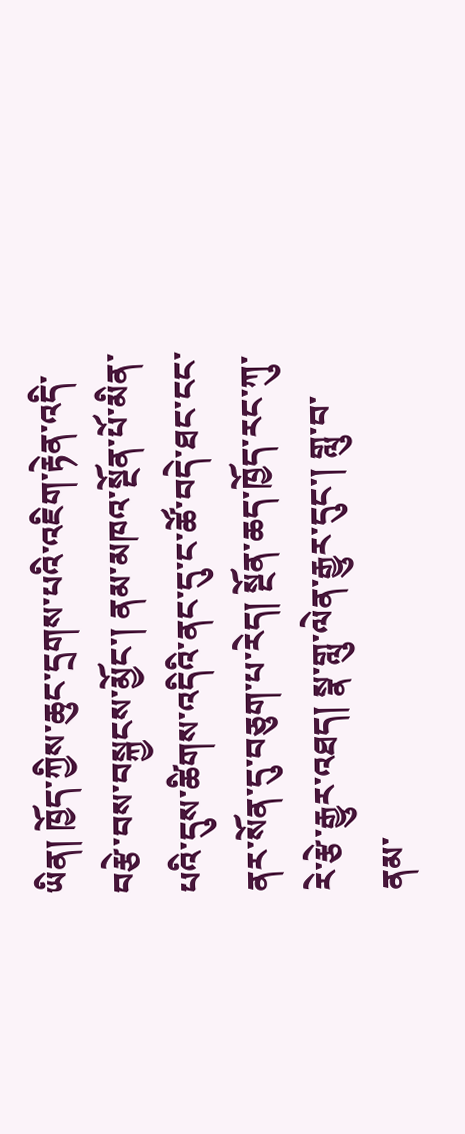ཡིན། ཁྱོད་ཀྱིས་ཆུང་དྲགས་པའི་འཇིག་རྟེན་འདི་བརྩེ་བས་བསྐྱངས་མྱོང་། ནམ་མཁའ་སྔོན་པོ་མིན་པའི་དུས་ཚིགས་འདིའི་ནང་དུ་ང་ཚོ་བདེ་ཐང་ངང་ནར་སོན་དུ་བཅུག་པ་རེད། སྔོན་ཆད་ཁྱོད་རང་ཀུ་རེ་རྩེ་རྒྱུར་འཐད། སྣ་གླུ་ལེན་རྒྱུར་དུང་། གླུ་བ་ནམ་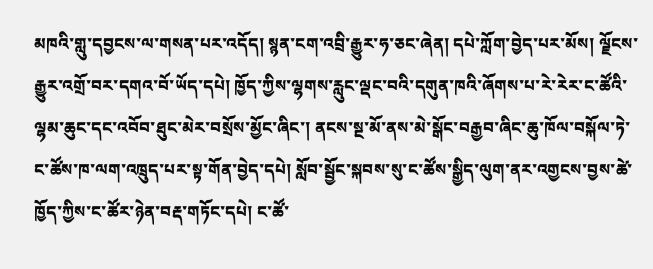མཁའི་གླུ་དབྱངས་ལ་གསན་པར་འདོད། སྙན་ངག་འབྲི་རྒྱུར་ཧ་ཅང་ཞེན། དཔེ་ཀློག་བྱེད་པར་མོས། ལྗོངས་རྒྱུར་འགྲོ་བར་དགའ་བོ་ཡོད་དཔེ། ཁྱོད་ཀྱིས་ལྷགས་རླུང་ལྡང་བའི་དགུན་ཁའི་ཞོགས་པ་རེ་རེར་ང་ཚོའི་ལྷམ་ཆུང་དང་འབོབ་ཐུང་མེར་བསྲོས་མྱོང་ཞིང་། ནངས་སྔ་མོ་ནས་མེ་སྒོང་བརྒྱབ་ཞིང་ཆུ་ཁོལ་བསྐོལ་ཏེ་ང་ཚོས་ཁ་ལག་འཁྲུད་པར་སྟ་གོན་བྱེད་དཔེ། སློབ་སྦྱོང་སྐབས་སུ་ང་ཚོས་སྒྱིད་ལུག་ནར་འགྱངས་བྱས་ཚེ་ཁྱོད་ཀྱིས་ང་ཚོར་ཉེན་བརྡ་གཏོང་དཔེ། ང་ཚོ་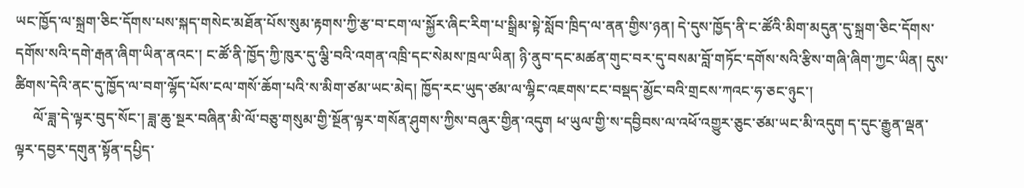ཡང་ཁྱོད་ལ་སྐྲག་ཅིང་དོགས་པས་སྐད་གསེང་མཐོན་པོས་སུམ་རྟགས་ཀྱི་རྩ་བ་ངག་ལ་སྐྱོར་ཞིང་རིག་པ་སྒྲིམ་སྟེ་སློབ་ཁྲིད་ལ་ནན་གྱིས་ཉན། དེ་དུས་ཁྱོད་ནི་ང་ཚོའི་མིག་མདུན་དུ་སྐྲག་ཅིང་དོགས་དགོས་སའི་དགེ་རྒན་ཞིག་ཡིན་ནའང་། ང་ཚོ་ནི་ཁྱོད་ཀྱི་ཁུར་དུ་ལྕི་བའི་འགན་འཁྲི་དང་སེམས་ཁྲལ་ཡིན། ཉི་ནུབ་དང་མཚན་གུང་བར་དུ་བསམ་བློ་གཏོང་དགོས་སའི་རྩིས་གཞི་ཞིག་ཀྱང་ཡིན། དུས་ཚིགས་དེའི་ནང་དུ་ཁྱོད་ལ་བག་ལྷོད་པོས་ངལ་གསོ་ཆོག་པའི་ས་མིག་ཙམ་ཡང་མེད། ཁྱོད་རང་ཡུད་ཙམ་ལ་ལྷིང་འཇགས་ངང་བསྡད་མྱོང་བའི་གྲངས་ཀའང་ཧ་ཅང་ཉུང་།
     ལོ་ཟླ་དེ་ལྟར་བུད་སོང་། ཟླ་ཆུ་སྔར་བཞིན་མི་ལོ་བཅུ་གསུམ་གྱི་སྔོན་ལྟར་གསོན་ཤུགས་ཀྱིས་བཞུར་གྱིན་འདུག ཕ་ཡུལ་གྱི་ས་དབྱིབས་ལ་འཕོ་འགྱུར་ཅུང་ཙམ་ཡང་མི་འདུག ད་དུང་རྒྱུན་ལྡན་ལྟར་དབྱར་དགུན་སྟོན་དཔྱིད་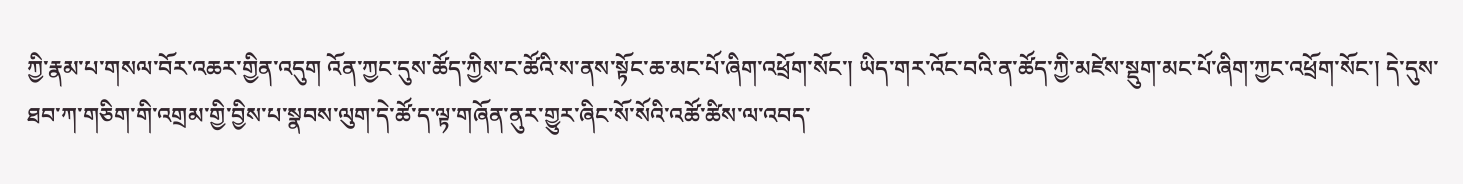ཀྱི་རྣམ་པ་གསལ་བོར་འཆར་གྱིན་འདུག འོན་ཀྱང་དུས་ཚོད་ཀྱིས་ང་ཚོའི་ས་ནས་སྟོང་ཆ་མང་པོ་ཞིག་འཕྲོག་སོང་། ཡིད་གར་འོང་བའི་ན་ཚོད་ཀྱི་མཛེས་སྡུག་མང་པོ་ཞིག་ཀྱང་འཕྲོག་སོང་། དེ་དུས་ཐབ་ཀ་གཅིག་གི་འགྲམ་གྱི་བྱིས་པ་སྣབས་ལུག་དེ་ཚོ་ད་ལྟ་གཞོན་ནུར་གྱུར་ཞིང་སོ་སོའི་འཚོ་ཚིས་ལ་འབད་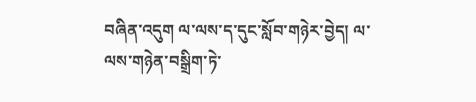བཞིན་འདུག ལ་ལས་ད་དུང་སློབ་གཉེར་བྱེད། ལ་ལས་གཉེན་བསྒྲིག་ཏེ་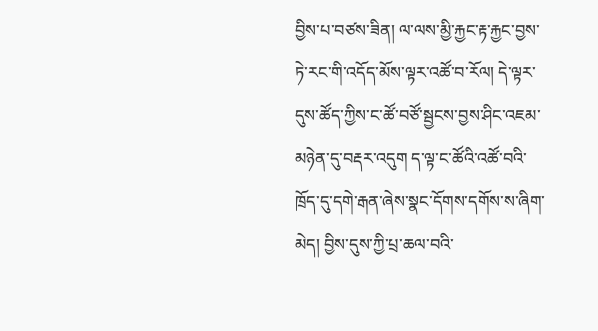བྱིས་པ་བཙས་ཟིན། ལ་ལས་མྱི་རྐྱང་རྟ་རྐྱང་བྱས་ཏེ་རང་གི་འདོད་མོས་ལྟར་འཚོ་བ་རོལ། དེ་ལྟར་དུས་ཚོད་ཀྱིས་ང་ཚོ་བཙོ་སྦྱངས་བྱས་ཤིང་འཇམ་མཉེན་དུ་བརྡར་འདུག ད་ལྟ་ང་ཚོའི་འཚོ་བའི་ཁྲོད་དུ་དགེ་རྒན་ཞེས་སྣང་དོགས་དགོས་ས་ཞིག་མེད། བྱིས་དུས་ཀྱི་པྲ་ཆལ་བའི་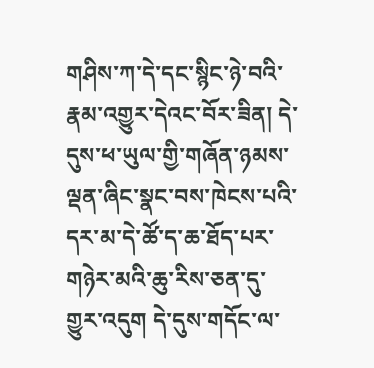གཤིས་ཀ་དེ་དང་སྙིང་ཉེ་བའི་རྣམ་འགྱུར་དེའང་བོར་ཟིན། དེ་དུས་ཕ་ཡུལ་གྱི་གཞོན་ཉམས་ལྡན་ཞིང་སྣང་བས་ཁེངས་པའི་དར་མ་དེ་ཚོ་ད་ཆ་ཐོད་པར་གཉེར་མའི་ཆུ་རིས་ཅན་དུ་གྱུར་འདུག དེ་དུས་གདོང་ལ་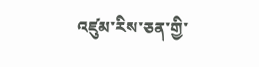འཛུམ་རིས་ཅན་གྱི་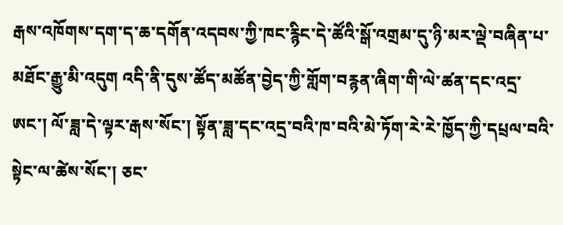རྒས་འཁོགས་དག་ད་ཆ་དགོན་འདབས་ཀྱི་ཁང་རྙིང་དེ་ཚོའི་སྒོ་འགྲམ་དུ་ཉི་མར་ལྡེ་བཞིན་པ་མཐོང་རྒྱུ་མི་འདུག འདི་ནི་དུས་ཚོད་མཚོན་བྱེད་ཀྱི་གློག་བརྙན་ཞིག་གི་ལེ་ཚན་དང་འདྲ་ཨང་། ལོ་ཟླ་དེ་ལྟར་རྒས་སོང་། སྟོན་ཟླ་དང་འདྲ་བའི་ཁ་བའི་མེ་ཏོག་རེ་རེ་ཁྱོད་ཀྱི་དཔྲལ་བའི་སྟེང་ལ་ཚེས་སོང་། ཅང་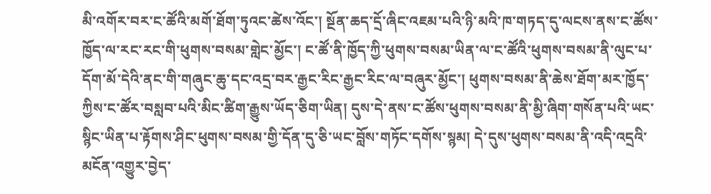མི་འགོར་བར་ང་ཚོའི་མགོ་ཐོག་ཏུའང་ཚེས་འོང་། སྔོན་ཆད་དྲོ་ཞིང་འཇམ་པའི་ཉི་མའི་ཁ་གཏད་དུ་ལངས་ནས་ང་ཚོས་ཁྱོད་ལ་རང་རང་གི་ཕུགས་བསམ་གླེང་མྱོང་། ང་ཚོ་ནི་ཁྱོད་ཀྱི་ཕུགས་བསམ་ཡིན་ལ་ང་ཚོའི་ཕུགས་བསམ་ནི་ལུང་པ་དོག་མོ་དེའི་ནང་གི་གཞུང་ཆུ་དང་འདྲ་བར་རྒྱང་རིང་རྒྱང་རིང་ལ་བཞུར་མྱོང་། ཕུགས་བསམ་ནི་ཆེས་ཐོག་མར་ཁྱོད་ཀྱིས་ང་ཚོར་བསླབ་པའི་མིང་ཚིག་རྒྱུས་ཡོད་ཅིག་ཡིན། དུས་དེ་ནས་ང་ཚོས་ཕུགས་བསམ་ནི་མྱི་ཞིག་གསོན་པའི་ཡང་སྙིང་ཡིན་པ་རྟོགས་ཤིང་ཕུགས་བསམ་གྱི་དོན་དུ་ཅི་ཡང་བློས་གཏོང་དགོས་སྙམ། དེ་དུས་ཕུགས་བསམ་ནི་འདི་འདྲའི་མངོན་འགྱུར་བྱེད་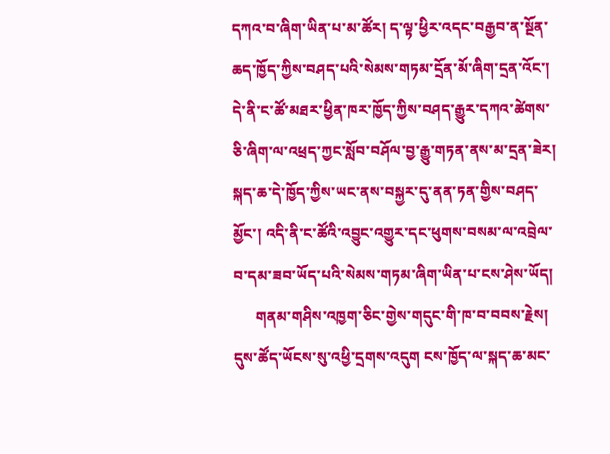དཀའ་བ་ཞིག་ཡིན་པ་མ་ཚོར། ད་ལྟ་ཕྱིར་འདང་བརྒྱབ་ན་སྔོན་ཆད་ཁྱོད་ཀྱིས་བཤད་པའི་སེམས་གཏམ་དྲོན་མོ་ཞིག་དྲན་འོང་། དེ་ནི་ང་ཚོ་མཐར་ཕྱིན་ཁར་ཁྱོད་ཀྱིས་བཤད་རྒྱུར་དཀའ་ཚེགས་ཅི་ཞིག་ལ་འཕྲད་ཀྱང་སློབ་བཤོལ་བྱ་རྒྱུ་གཏན་ནས་མ་དྲན་ཟེར། སྐད་ཆ་དེ་ཁྱོད་ཀྱིས་ཡང་ནས་བསྐྱར་དུ་ནན་ཏན་གྱིས་བཤད་མྱོང་། འདི་ནི་ང་ཚོའི་འབྱུང་འགྱུར་དང་ཕུགས་བསམ་ལ་འབྲེལ་བ་དམ་ཟབ་ཡོད་པའི་སེམས་གཏམ་ཞིག་ཡིན་པ་ངས་ཤེས་ཡོད།
      གནམ་གཤིས་འཁྱག་ཅིང་གྱེས་གདུང་གི་ཁ་བ་བབས་རྗེས། དུས་ཚོད་ཡོངས་སུ་འཕྱི་དྲགས་འདུག ངས་ཁྱོད་ལ་སྐད་ཆ་མང་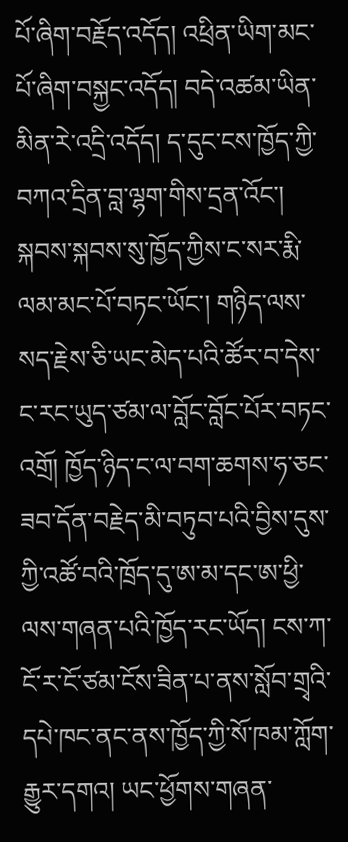པོ་ཞིག་བརྗོད་འདོད། འཕྲིན་ཡིག་མང་པོ་ཞིག་བསྐྱང་འདོད། བདེ་འཚམ་ཡིན་མིན་རེ་འདྲི་འདོད། ད་དུང་ངས་ཁྱོད་ཀྱི་བཀའ་དྲིན་བླ་ལྷག་གིས་དྲན་འོང་། སྐབས་སྐབས་སུ་ཁྱོད་ཀྱིས་ང་སར་རྨི་ལམ་མང་པོ་བཏང་ཡོང་། གཉིད་ལས་སད་རྗེས་ཅི་ཡང་མེད་པའི་ཚོར་བ་དེས་ང་རང་ཡུད་ཙམ་ལ་བློང་བློང་པོར་བཏང་འགྲོ། ཁྱོད་ཉིད་ང་ལ་བག་ཆགས་ཧ་ཅང་ཟབ་དོན་བརྗེད་མི་བཏུབ་པའི་བྱིས་དུས་ཀྱི་འཚོ་བའི་ཁྲོད་དུ་ཨ་མ་དང་ཨ་ཕྱི་ལས་གཞན་པའི་ཁྱོད་རང་ཡོད། ངས་ཀ་ངོ་ར་ངོ་ཙམ་ངོས་ཟིན་པ་ནས་སློབ་གྲྭའི་དཔེ་ཁང་ནང་ནས་ཁྱོད་ཀྱི་སོ་ཁམ་ཀློག་རྒྱུར་དགའ། ཡང་ཕྱོགས་གཞན་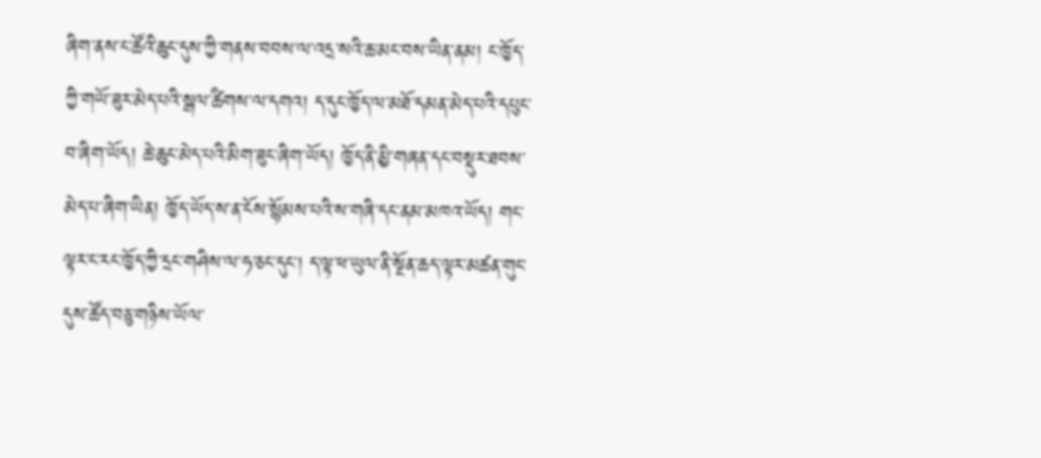ཞིག་ནས་ང་ཚོའི་ཆུང་དུས་ཀྱི་གནས་བབས་ལ་འདྲ་སའི་ཆ་མང་བས་ཡིན་ནམ། ང་ཁྱོད་ཀྱི་གཡོ་ཟུར་མེད་པའི་སྒལ་ཚིགས་ལ་དགའ། ད་དུང་ཁྱོད་ལ་མཐོ་དམན་མེད་པའི་དཔུང་བ་ཞིག་ཡོད། ཆེ་ཆུང་མེད་པའི་མིག་ཟུང་ཞིག་ཡོད། ཁྱོད་ནི་མྱི་གཞན་དང་བསྡུར་ཐབས་མེད་པ་ཞིག་ཡིན། ཁྱོད་ཡོད་ས་ན་ངོས་སྙོམས་པའི་ས་གཞི་དང་ནམ་མཁའ་ཡོད། གང་ལྟར་ང་རང་ཁྱོད་ཀྱི་དྲང་གཤིས་ལ་ཧ་ཅང་དུང་། ད་ལྟ་ཕ་ཡུལ་ནི་སྔོན་ཆད་ལྟར་མཚན་གུང་དུས་ཚོད་བཅུ་གཉིས་ཡོལ་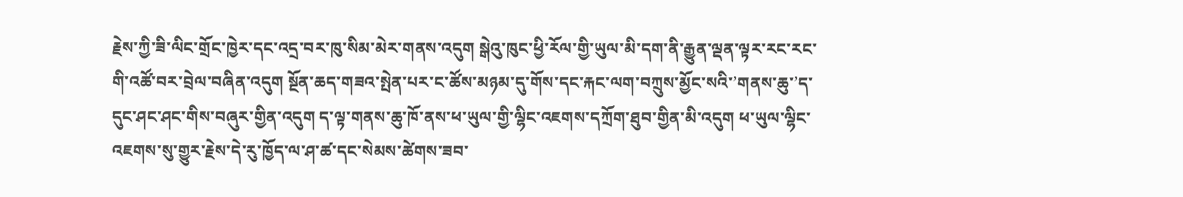རྗེས་ཀྱི་ཟི་ལིང་གྲོང་ཁྱེར་དང་འདྲ་བར་ཁུ་སིམ་མེར་གནས་འདུག སྒེའུ་ཁུང་ཕྱི་རོལ་གྱི་ཡུལ་མི་དག་ནི་རྒྱུན་ལྡན་ལྟར་རང་རང་གི་འཚོ་བར་བྲེལ་བཞིན་འདུག སྔོན་ཆད་གཟའ་སྤེན་པར་ང་ཚོས་མཉམ་དུ་གོས་དང་རྐང་ལག་བཀྲུས་མྱོང་སའི་’གནས་ཆུ་’ད་དུང་ཤང་ཤང་གིས་བཞུར་གྱིན་འདུག ད་ལྟ་གནས་ཆུ་ཁོ་ནས་ཕ་ཡུལ་གྱི་ལྷིང་འཇགས་དཀྲོག་ཐུབ་གྱིན་མི་འདུག ཕ་ཡུལ་ལྷིང་འཇགས་སུ་གྱུར་རྗེས་དེ་རུ་ཁྱོད་ལ་ཤ་ཚ་དང་སེམས་ཚེགས་ཟབ་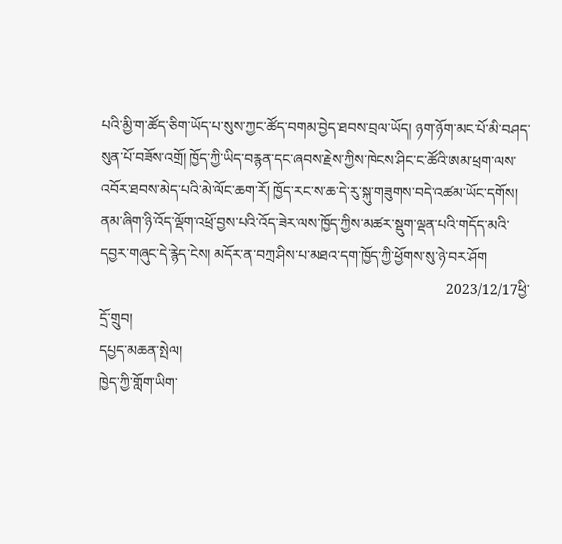པའི་མྱི་ག་ཚོད་ཅིག་ཡོད་པ་སུས་ཀྱང་ཚོད་བགམ་བྱེད་ཐབས་བྲལ་ཡོད། ཉག་ཉོག་མང་པོ་མི་བཤད་སུན་པོ་བཟོས་འགྲོ། ཁྱོད་ཀྱི་ཡིད་བརྙན་དང་ཞབས་རྗེས་ཀྱིས་ཁེངས་ཤིང་ང་ཚོའི་ཨམ་ཕྲག་ལས་འབོར་ཐབས་མེད་པའི་མེ་ལོང་ཆག་རོ། ཁྱོད་རང་ས་ཆ་དེ་རུ་སྐུ་གཟུགས་བདེ་འཚམ་ཡོང་དགོས། ནམ་ཞིག་ཉི་འོད་ལྡོག་འཕྲོ་བྱས་པའི་འོད་ཟེར་ལས་ཁྱོད་ཀྱིས་མཚར་སྡུག་ལྡན་པའི་གདོད་མའི་དབྱར་གཞུང་དེ་རྙེད་ངེས། མདོར་ན་བཀྲ་ཤིས་པ་མཐའ་དག་ཁྱོད་ཀྱི་ཕྱོགས་སུ་ཉེ་བར་ཤོག
                                                                                               2023/12/17ཕྱི་དྲོ་གྲུབ།
དཔྱད་མཆན་སྤེལ།
ཁྱེད་ཀྱི་གློག་ཡིག་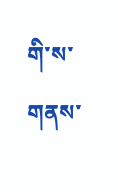གི་ས་གནས་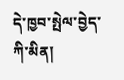དེ་ཁྱབ་སྤེལ་བྱེད་ཀི་མིན།